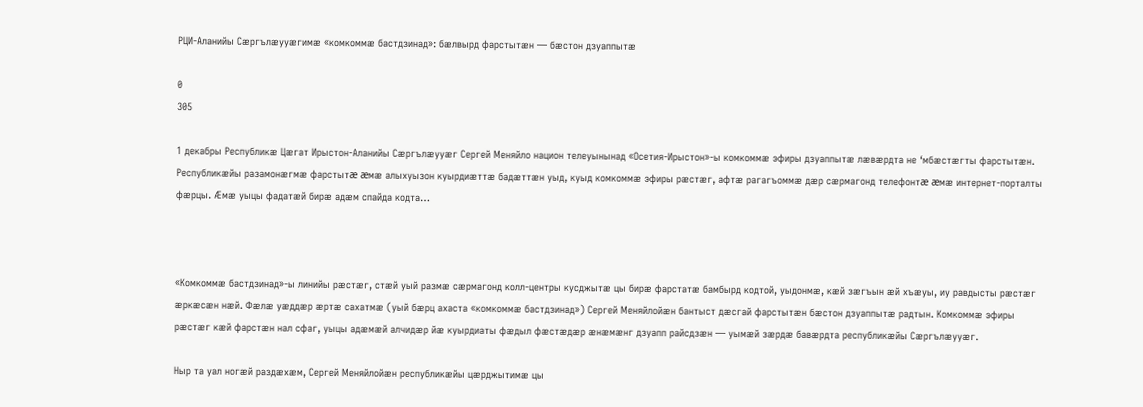РЦИ-Аланийы Сæргълæууæгимæ «комкоммæ бастдзинад»: бæлвырд фарстытæн — бæстон дзуаппытæ

0
305

1 декабры Республикæ Цæгат Ирыстон-Аланийы Сæргълæууæг Сергей Меняйло национ телеуынынад «Осетия-Ирыстон»-ы комкоммæ эфиры дзуаппытæ лæвæрдта не ‘мбæстæгты фарстытæн. Республикæйы разамонæгмæ фарстытæ æмæ алыхуызон куырдиæттæ бадæттæн уыд, куыд комкоммæ эфиры рæстæг, афтæ рагагъоммæ дæр сæрмагонд телефонтæ æмæ интернет-порталты фæрцы. Æмæ уыцы фадатæй бирæ адæм спайда кодта…



«Комкоммæ бастдзинад»-ы линийы рæстæг, стæй уый размæ сæрмагонд колл-центры кусджытæ цы бирæ фарстатæ бамбырд кодтой, уыдонмæ, кæй зæгъын æй хъæуы, иу равдысты рæстæг æркæсæн нæй. Фæлæ уæддæр æртæ сахатмæ (уый бæрц ахаста «комкоммæ бастдзинад») Сергей Меняйлойæн бантыст дæсгай фарстытæн бæстон дзуаппытæ радтын. Комкоммæ эфиры рæстæг кæй фарстæн нал сфаг, уыцы адæмæй алчидæр йæ куырдиаты фæдыл фæстæдæр æнæмæнг дзуапп райсдзæн — уымæй зæрдæ бавæрдта республикæйы Сæргълæууæг.

Ныр та уал ногæй раздæхæм, Сергей Меняйлойæн республикæйы цæрджытимæ цы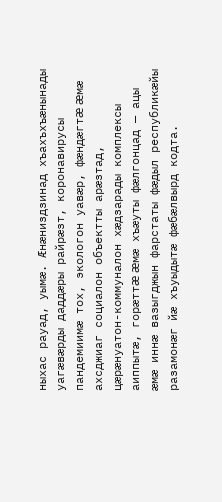ныхас рауад, уымæ. Æнæниздзинад хъахъхъæнынады уагæвæрды даддæры райрæзт, коронавирусы пандемиимæ тох, экологон уавæр, фæндæгтæ æмæ ахсджиаг социалон объектты арæзтад, цæрæнуатон-коммуналон хæдзарады комплексы аиппытæ, горæттæ æмæ хъæуты фæлгонцад — ацы æмæ иннæ вазыгджын фарстаты фæдыл республикæйы разамонæг йæ хъуыдытæ фæбæлвырд кодта.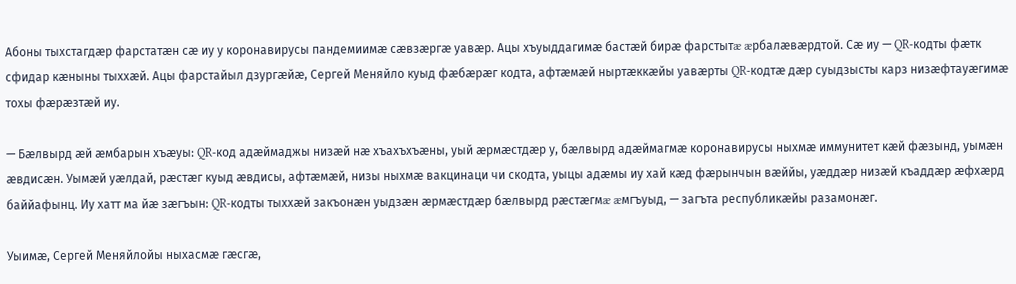Абоны тыхстагдæр фарстатæн сæ иу у коронавирусы пандемиимæ сæвзæргæ уавæр. Ацы хъуыддагимæ бастæй бирæ фарстытæ æрбалæвæрдтой. Сæ иу — QR-кодты фæтк сфидар кæныны тыххæй. Ацы фарстайыл дзургæйæ, Сергей Меняйло куыд фæбæрæг кодта, афтæмæй ныртæккæйы уавæрты QR-кодтæ дæр суыдзысты карз низæфтауæгимæ тохы фæрæзтæй иу.

— Бæлвырд æй æмбарын хъæуы: QR-код адæймаджы низæй нæ хъахъхъæны, уый æрмæстдæр у, бæлвырд адæймагмæ коронавирусы ныхмæ иммунитет кæй фæзынд, уымæн æвдисæн. Уымæй уæлдай, рæстæг куыд æвдисы, афтæмæй, низы ныхмæ вакцинаци чи скодта, уыцы адæмы иу хай кæд фæрынчын вæййы, уæддæр низæй къаддæр æфхæрд баййафынц. Иу хатт ма йæ зæгъын: QR-кодты тыххæй закъонæн уыдзæн æрмæстдæр бæлвырд рæстæгмæ æмгъуыд, — загъта республикæйы разамонæг.

Уыимæ, Сергей Меняйлойы ныхасмæ гæсгæ,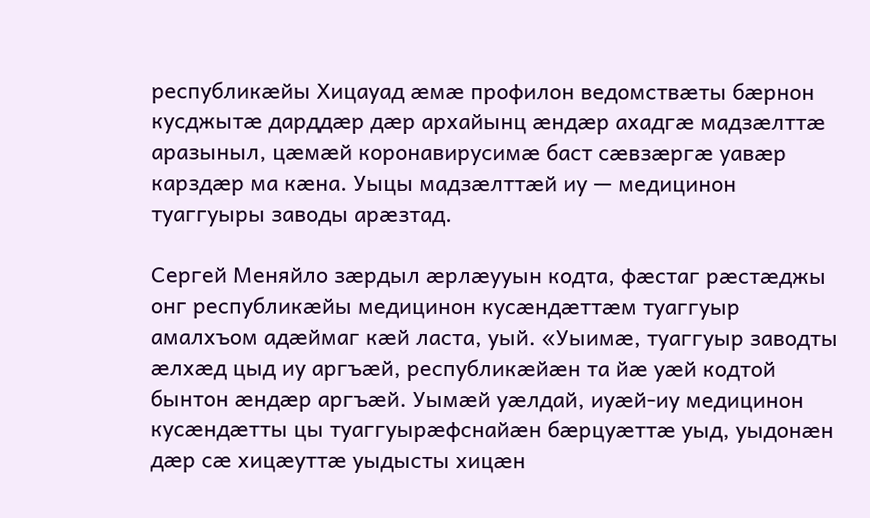республикæйы Хицауад æмæ профилон ведомствæты бæрнон кусджытæ дарддæр дæр архайынц æндæр ахадгæ мадзæлттæ аразыныл, цæмæй коронавирусимæ баст сæвзæргæ уавæр карздæр ма кæна. Уыцы мадзæлттæй иу — медицинон туаггуыры заводы арæзтад.

Сергей Меняйло зæрдыл æрлæууын кодта, фæстаг рæстæджы онг республикæйы медицинон кусæндæттæм туаггуыр амалхъом адæймаг кæй ласта, уый. «Уыимæ, туаггуыр заводты æлхæд цыд иу аргъæй, республикæйæн та йæ уæй кодтой бынтон æндæр аргъæй. Уымæй уæлдай, иуæй-иу медицинон кусæндæтты цы туаггуырæфснайæн бæрцуæттæ уыд, уыдонæн дæр сæ хицæуттæ уыдысты хицæн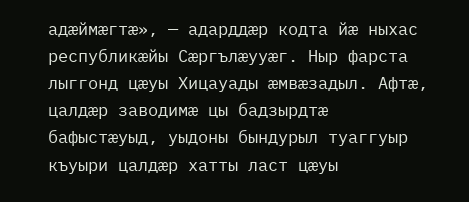адæймæгтæ», — адарддæр кодта йæ ныхас республикæйы Сæргълæууæг. Ныр фарста лыггонд цæуы Хицауады æмвæзадыл. Афтæ, цалдæр заводимæ цы бадзырдтæ бафыстæуыд, уыдоны бындурыл туаггуыр къуыри цалдæр хатты ласт цæуы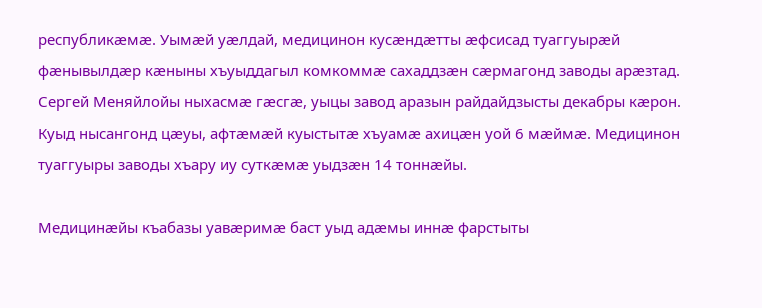республикæмæ. Уымæй уæлдай, медицинон кусæндæтты æфсисад туаггуырæй фæнывылдæр кæныны хъуыддагыл комкоммæ сахаддзæн сæрмагонд заводы арæзтад. Сергей Меняйлойы ныхасмæ гæсгæ, уыцы завод аразын райдайдзысты декабры кæрон. Куыд нысангонд цæуы, афтæмæй куыстытæ хъуамæ ахицæн уой 6 мæймæ. Медицинон туаггуыры заводы хъару иу суткæмæ уыдзæн 14 тоннæйы.

Медицинæйы къабазы уавæримæ баст уыд адæмы иннæ фарстыты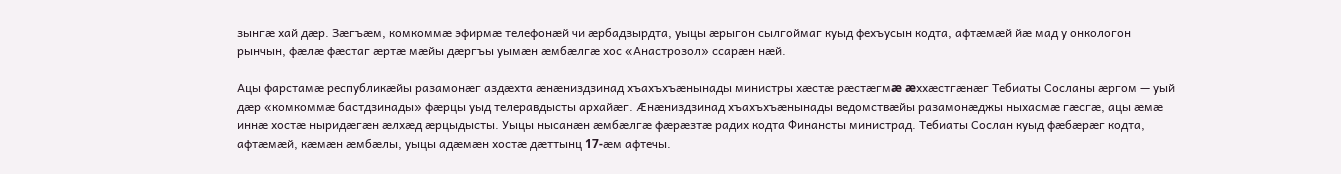зынгæ хай дæр. Зæгъæм, комкоммæ эфирмæ телефонæй чи æрбадзырдта, уыцы æрыгон сылгоймаг куыд фехъусын кодта, афтæмæй йæ мад у онкологон рынчын, фæлæ фæстаг æртæ мæйы дæргъы уымæн æмбæлгæ хос «Анастрозол» ссарæн нæй.

Ацы фарстамæ республикæйы разамонæг аздæхта æнæниздзинад хъахъхъæнынады министры хæстæ рæстæгмæ æххæстгæнæг Тебиаты Сосланы æргом — уый дæр «комкоммæ бастдзинады» фæрцы уыд телеравдысты архайæг. Æнæниздзинад хъахъхъæнынады ведомствæйы разамонæджы ныхасмæ гæсгæ, ацы æмæ иннæ хостæ ныридæгæн æлхæд æрцыдысты. Уыцы нысанæн æмбæлгæ фæрæзтæ радих кодта Финансты министрад. Тебиаты Сослан куыд фæбæрæг кодта, афтæмæй, кæмæн æмбæлы, уыцы адæмæн хостæ дæттынц 17-æм афтечы.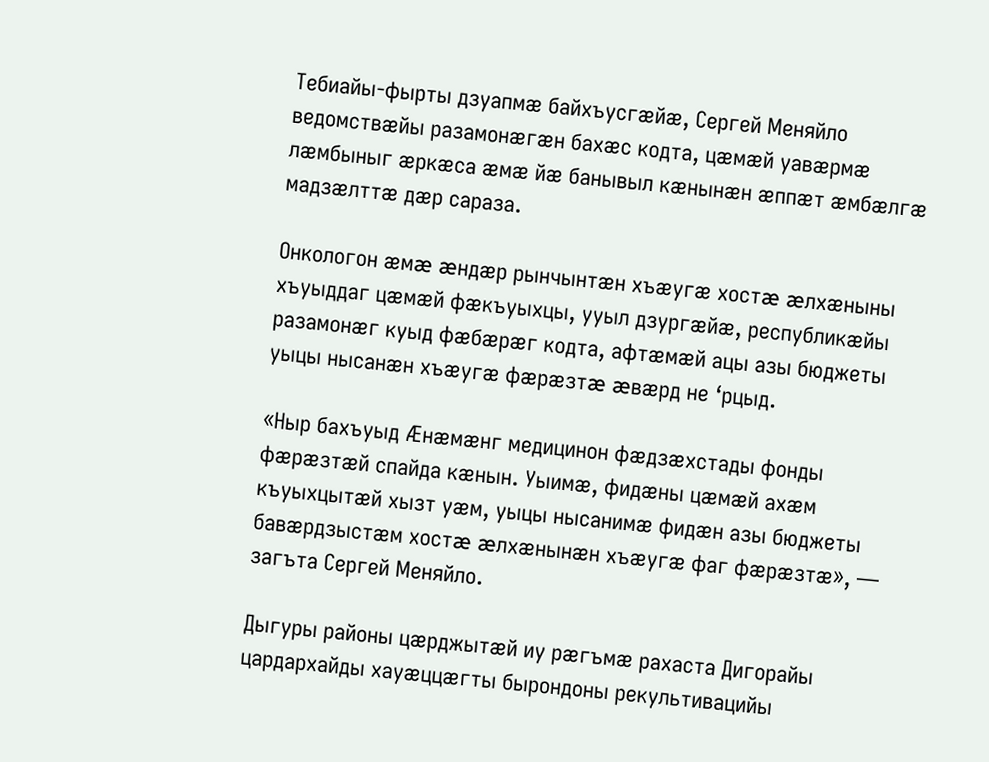Тебиайы-фырты дзуапмæ байхъусгæйæ, Сергей Меняйло ведомствæйы разамонæгæн бахæс кодта, цæмæй уавæрмæ лæмбыныг æркæса æмæ йæ банывыл кæнынæн æппæт æмбæлгæ мадзæлттæ дæр сараза.

Онкологон æмæ æндæр рынчынтæн хъæугæ хостæ æлхæныны хъуыддаг цæмæй фæкъуыхцы, ууыл дзургæйæ, республикæйы разамонæг куыд фæбæрæг кодта, афтæмæй ацы азы бюджеты уыцы нысанæн хъæугæ фæрæзтæ æвæрд не ‘рцыд.

«Ныр бахъуыд Æнæмæнг медицинон фæдзæхстады фонды фæрæзтæй спайда кæнын. Уыимæ, фидæны цæмæй ахæм къуыхцытæй хызт уæм, уыцы нысанимæ фидæн азы бюджеты бавæрдзыстæм хостæ æлхæнынæн хъæугæ фаг фæрæзтæ», — загъта Сергей Меняйло.

Дыгуры районы цæрджытæй иу рæгъмæ рахаста Дигорайы цардархайды хауæццæгты бырондоны рекультивацийы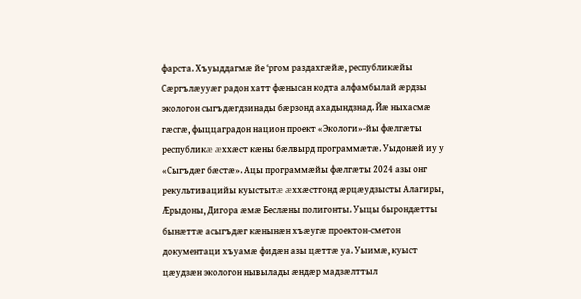фарста. Хъуыддагмæ йе ‘ргом раздахгæйæ, республикæйы Сæргълæууæг радон хатт фæнысан кодта алфамбылай æрдзы экологон сыгъдæгдзинады бæрзонд ахадындзнад. Йæ ныхасмæ гæсгæ, фыццаградон национ проект «Экологи»-йы фæлгæты республикæ æххæст кæны бæлвырд программæтæ. Уыдонæй иу у «Сыгъдæг бæстæ». Ацы программæйы фæлгæты 2024 азы онг рекультивацийы куыстытæ æххæстгонд æрцæудзысты Алагиры, Æрыдоны, Дигора æмæ Беслæны полигонты. Уыцы бырондæтты бынæттæ асыгъдæг кæнынæн хъæугæ проектон-сметон документаци хъуамæ фидæн азы цæттæ уа. Уыимæ, куыст цæудзæн экологон нывылады æндæр мадзæлттыл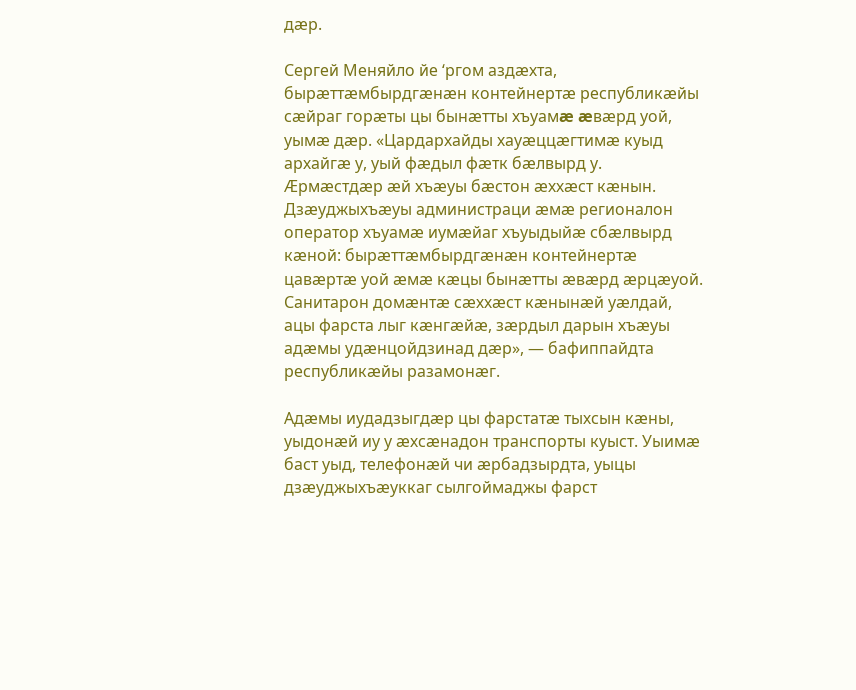дæр.

Сергей Меняйло йе ‘ргом аздæхта, бырæттæмбырдгæнæн контейнертæ республикæйы сæйраг горæты цы бынæтты хъуамæ æвæрд уой, уымæ дæр. «Цардархайды хауæццæгтимæ куыд архайгæ у, уый фæдыл фæтк бæлвырд у. Æрмæстдæр æй хъæуы бæстон æххæст кæнын. Дзæуджыхъæуы администраци æмæ регионалон оператор хъуамæ иумæйаг хъуыдыйæ сбæлвырд кæной: бырæттæмбырдгæнæн контейнертæ цавæртæ уой æмæ кæцы бынæтты æвæрд æрцæуой. Санитарон домæнтæ сæххæст кæнынæй уæлдай, ацы фарста лыг кæнгæйæ, зæрдыл дарын хъæуы адæмы удæнцойдзинад дæр», — бафиппайдта республикæйы разамонæг.

Адæмы иудадзыгдæр цы фарстатæ тыхсын кæны, уыдонæй иу у æхсæнадон транспорты куыст. Уыимæ баст уыд, телефонæй чи æрбадзырдта, уыцы дзæуджыхъæуккаг сылгоймаджы фарст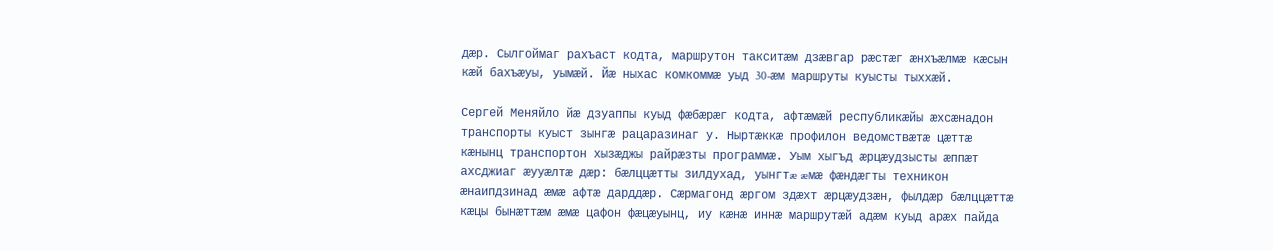дæр. Сылгоймаг рахъаст кодта, маршрутон такситæм дзæвгар рæстæг æнхъæлмæ кæсын кæй бахъæуы, уымæй. Йæ ныхас комкоммæ уыд 30-æм маршруты куысты тыххæй.

Сергей Меняйло йæ дзуаппы куыд фæбæрæг кодта, афтæмæй республикæйы æхсæнадон транспорты куыст зынгæ рацаразинаг у. Ныртæккæ профилон ведомствæтæ цæттæ кæнынц транспортон хызæджы райрæзты программæ. Уым хыгъд æрцæудзысты æппæт ахсджиаг æууæлтæ дæр: бæлццæтты зилдухад, уынгтæ æмæ фæндæгты техникон æнаипдзинад æмæ афтæ дарддæр. Сæрмагонд æргом здæхт æрцæудзæн, фылдæр бæлццæттæ кæцы бынæттæм æмæ цафон фæцæуынц, иу кæнæ иннæ маршрутæй адæм куыд арæх пайда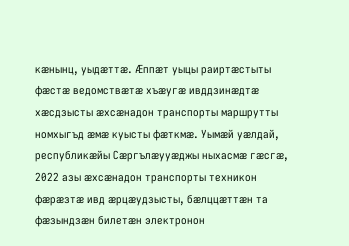кæнынц, уыдæттæ. Æппæт уыцы раиртæстыты фæстæ ведомствæтæ хъæугæ ивддзинæдтæ хæсдзысты æхсæнадон транспорты маршрутты номхыгъд æмæ куысты фæткмæ. Уымæй уæлдай, республикæйы Сæргълæууæджы ныхасмæ гæсгæ, 2022 азы æхсæнадон транспорты техникон фæрæзтæ ивд æрцæудзысты, бæлццæттæн та фæзындзæн билетæн электронон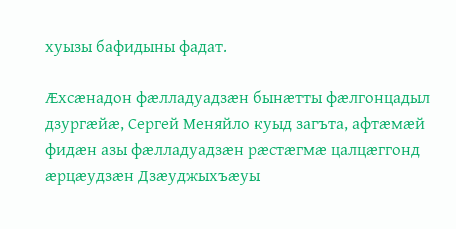хуызы бафидыны фадат.

Æхсæнадон фæлладуадзæн бынæтты фæлгонцадыл дзургæйæ, Сергей Меняйло куыд загъта, афтæмæй фидæн азы фæлладуадзæн рæстæгмæ цалцæггонд æрцæудзæн Дзæуджыхъæуы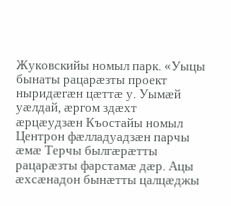Жуковскийы номыл парк. «Уыцы бынаты рацарæзты проект ныридæгæн цæттæ у. Уымæй уæлдай, æргом здæхт æрцæудзæн Къостайы номыл Центрон фæлладуадзæн парчы æмæ Терчы былгæрæтты рацарæзты фарстамæ дæр. Ацы æхсæнадон бынæтты цалцæджы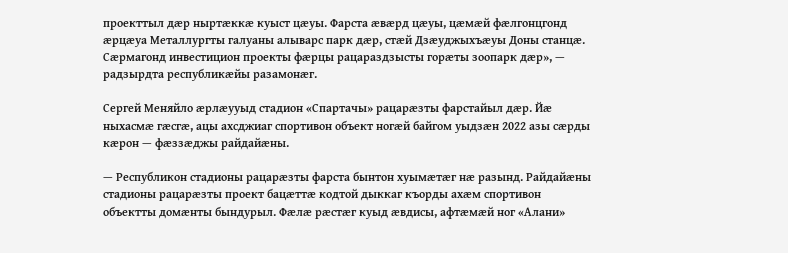проекттыл дæр ныртæккæ куыст цæуы. Фарста æвæрд цæуы, цæмæй фæлгонцгонд æрцæуа Металлургты галуаны алыварс парк дæр, стæй Дзæуджыхъæуы Доны станцæ. Сæрмагонд инвестицион проекты фæрцы рацараздзысты горæты зоопарк дæр», — радзырдта республикæйы разамонæг.

Сергей Меняйло æрлæууыд стадион «Спартачы» рацарæзты фарстайыл дæр. Йæ ныхасмæ гæсгæ, ацы ахсджиаг спортивон объект ногæй байгом уыдзæн 2022 азы сæрды кæрон — фæззæджы райдайæны.

— Республикон стадионы рацарæзты фарста бынтон хуымæтæг нæ разынд. Райдайæны стадионы рацарæзты проект бацæттæ кодтой дыккаг къорды ахæм спортивон объектты домæнты бындурыл. Фæлæ рæстæг куыд æвдисы, афтæмæй ног «Алани»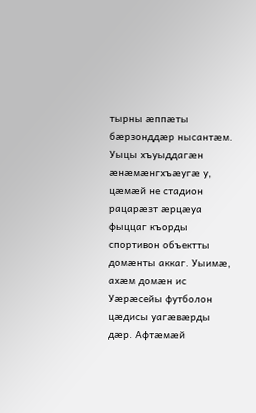тырны æппæты бæрзонддæр нысантæм. Уыцы хъуыддагæн æнæмæнгхъæугæ у, цæмæй не стадион рацарæзт æрцæуа фыццаг къорды спортивон объектты домæнты аккаг. Уыимæ, ахæм домæн ис Уæрæсейы футболон цæдисы уагæвæрды дæр. Афтæмæй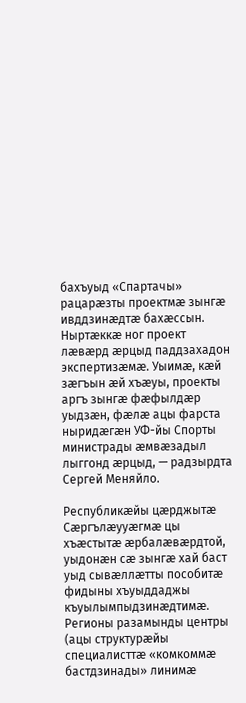бахъуыд «Спартачы» рацарæзты проектмæ зынгæ ивддзинæдтæ бахæссын. Ныртæккæ ног проект лæвæрд æрцыд паддзахадон экспертизæмæ. Уыимæ, кæй зæгъын æй хъæуы, проекты аргъ зынгæ фæфылдæр уыдзæн, фæлæ ацы фарста ныридæгæн УФ-йы Спорты министрады æмвæзадыл лыггонд æрцыд, — радзырдта Сергей Меняйло.

Республикæйы цæрджытæ Сæргълæууæгмæ цы хъæстытæ æрбалæвæрдтой, уыдонæн сæ зынгæ хай баст уыд сывæллæтты пособитæ фидыны хъуыддаджы къуылымпыдзинæдтимæ. Регионы разамынды центры (ацы структурæйы специалисттæ «комкоммæ бастдзинады» линимæ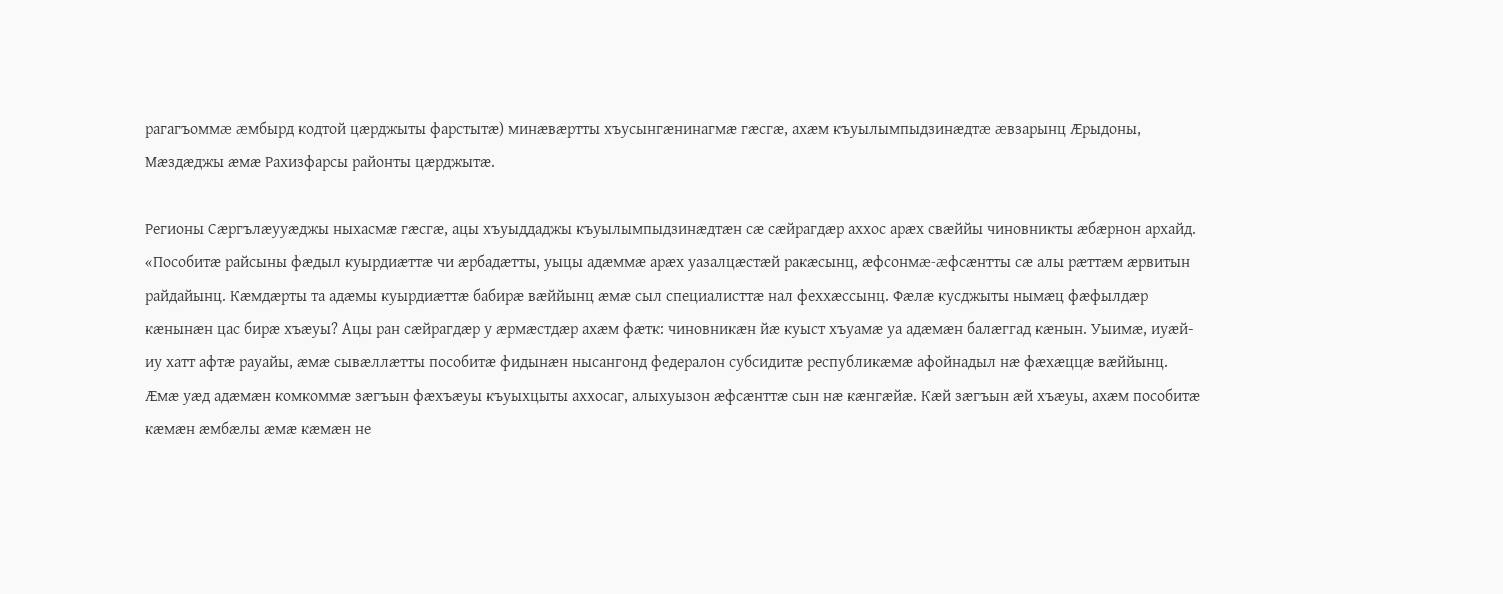рагагъоммæ æмбырд кодтой цæрджыты фарстытæ) минæвæртты хъусынгæнинагмæ гæсгæ, ахæм къуылымпыдзинæдтæ æвзарынц Æрыдоны, Мæздæджы æмæ Рахизфарсы районты цæрджытæ.

Регионы Сæргълæууæджы ныхасмæ гæсгæ, ацы хъуыддаджы къуылымпыдзинæдтæн сæ сæйрагдæр аххос арæх свæййы чиновникты æбæрнон архайд. «Пособитæ райсыны фæдыл куырдиæттæ чи æрбадæтты, уыцы адæммæ арæх уазалцæстæй ракæсынц, æфсонмæ-æфсæнтты сæ алы рæттæм æрвитын райдайынц. Кæмдæрты та адæмы куырдиæттæ бабирæ вæййынц æмæ сыл специалисттæ нал феххæссынц. Фæлæ кусджыты нымæц фæфылдæр кæнынæн цас бирæ хъæуы? Ацы ран сæйрагдæр у æрмæстдæр ахæм фæтк: чиновникæн йæ куыст хъуамæ уа адæмæн балæггад кæнын. Уыимæ, иуæй-иу хатт афтæ рауайы, æмæ сывæллæтты пособитæ фидынæн нысангонд федералон субсидитæ республикæмæ афойнадыл нæ фæхæццæ вæййынц. Æмæ уæд адæмæн комкоммæ зæгъын фæхъæуы къуыхцыты аххосаг, алыхуызон æфсæнттæ сын нæ кæнгæйæ. Кæй зæгъын æй хъæуы, ахæм пособитæ кæмæн æмбæлы æмæ кæмæн не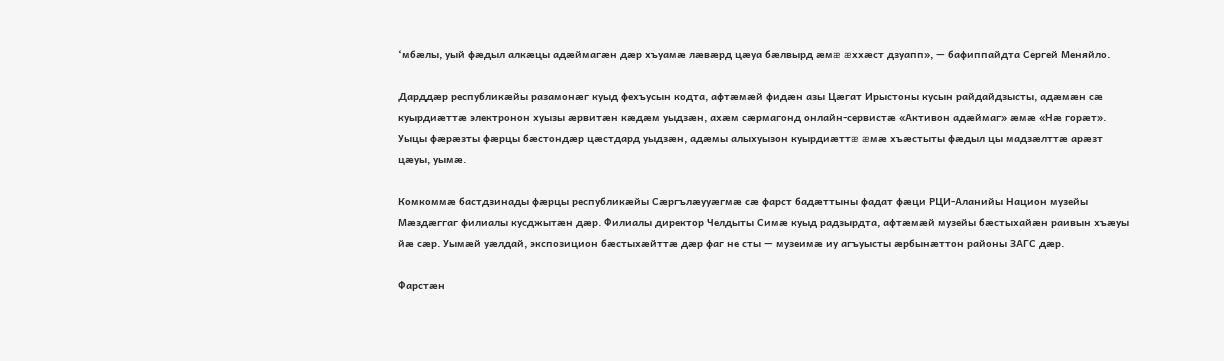‘мбæлы, уый фæдыл алкæцы адæймагæн дæр хъуамæ лæвæрд цæуа бæлвырд æмæ æххæст дзуапп», — бафиппайдта Сергей Меняйло.

Дарддæр республикæйы разамонæг куыд фехъусын кодта, афтæмæй фидæн азы Цæгат Ирыстоны кусын райдайдзысты, адæмæн сæ куырдиæттæ электронон хуызы æрвитæн кæдæм уыдзæн, ахæм сæрмагонд онлайн-сервистæ «Активон адæймаг» æмæ «Нæ горæт». Уыцы фæрæзты фæрцы бæстондæр цæстдард уыдзæн, адæмы алыхуызон куырдиæттæ æмæ хъæстыты фæдыл цы мадзæлттæ арæзт цæуы, уымæ.

Комкоммæ бастдзинады фæрцы республикæйы Сæргълæууæгмæ сæ фарст бадæттыны фадат фæци РЦИ-Аланийы Национ музейы Мæздæггаг филиалы кусджытæн дæр. Филиалы директор Челдыты Симæ куыд радзырдта, афтæмæй музейы бæстыхайæн раивын хъæуы йæ сæр. Уымæй уæлдай, экспозицион бæстыхæйттæ дæр фаг не сты — музеимæ иу агъуысты æрбынæттон районы ЗАГС дæр.

Фарстæн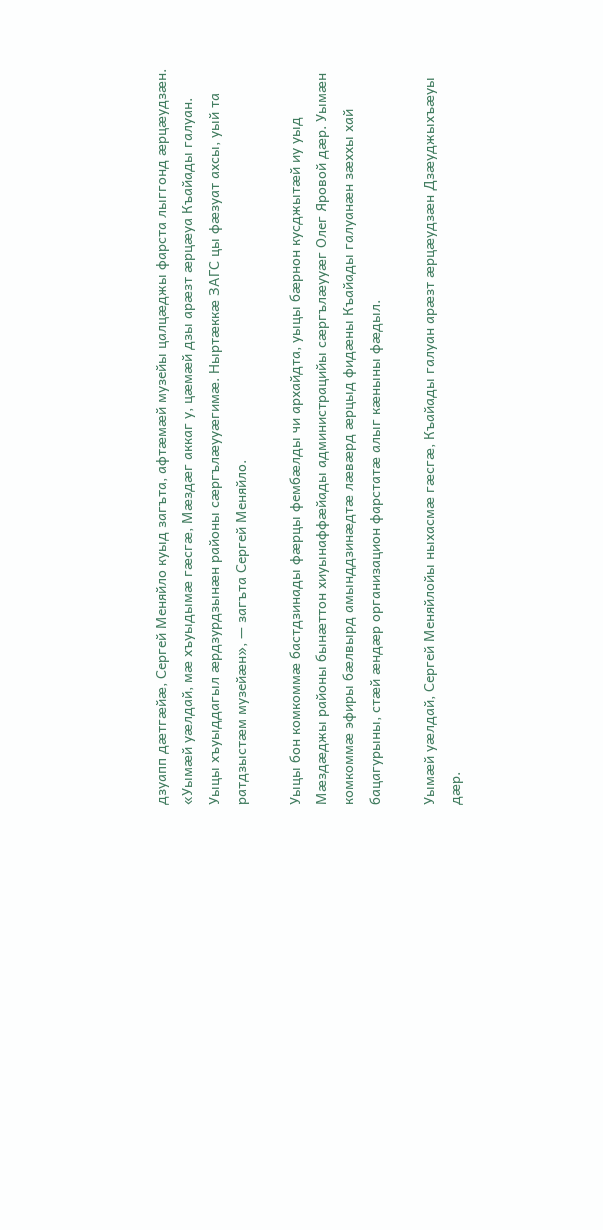дзуапп дæтгæйæ, Сергей Меняйло куыд загъта, афтæмæй музейы цалцæджы фарста лыггонд æрцæудзæн. «Уымæй уæлдай, мæ хъуыдымæ гæсгæ, Мæздæг аккаг у, цæмæй дзы арæзт æрцæуа Къайады галуан. Уыцы хъуыддагыл æрдзурдзынæн районы сæргълæууæгимæ. Ныртæккæ ЗАГС цы фæзуат ахсы, уый та ратдзыстæм музейæн», — загъта Сергей Меняйло.

Уыцы бон комкоммæ бастдзинады фæрцы фембæлды чи архайдта, уыцы бæрнон кусджытæй иу уыд Мæздæджы районы бынæттон хиуынаффæйады администрацийы сæргълæууæг Олег Яровой дæр. Уымæн комкоммæ эфиры бæлвырд амынддзинæдтæ лæвæрд æрцыд фидæны Къайады галуанæн зæххы хай бацагурыны, стæй æндæр организацион фарстатæ алыг кæныны фæдыл.

Уымæй уæлдай, Сергей Меняйлойы ныхасмæ гæсгæ, Къайады галуан арæзт æрцæудзæн Дзæуджыхъæуы дæр.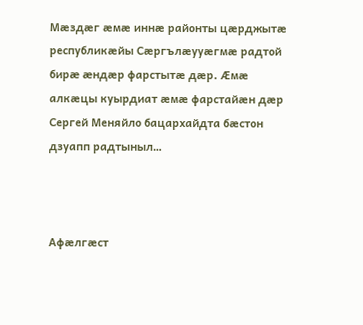Мæздæг æмæ иннæ районты цæрджытæ республикæйы Сæргълæууæгмæ радтой бирæ æндæр фарстытæ дæр. Æмæ алкæцы куырдиат æмæ фарстайæн дæр Сергей Меняйло бацархайдта бæстон дзуапп радтыныл…



Афæлгæст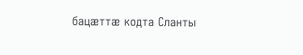бацæттæ кодта Сланты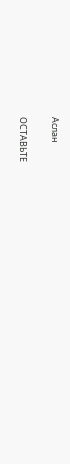Аслан

ОСТАВЬТЕ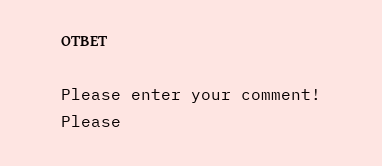ОТВЕТ

Please enter your comment!
Please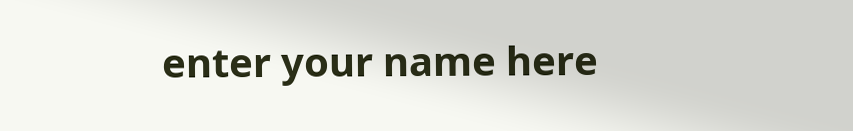enter your name here